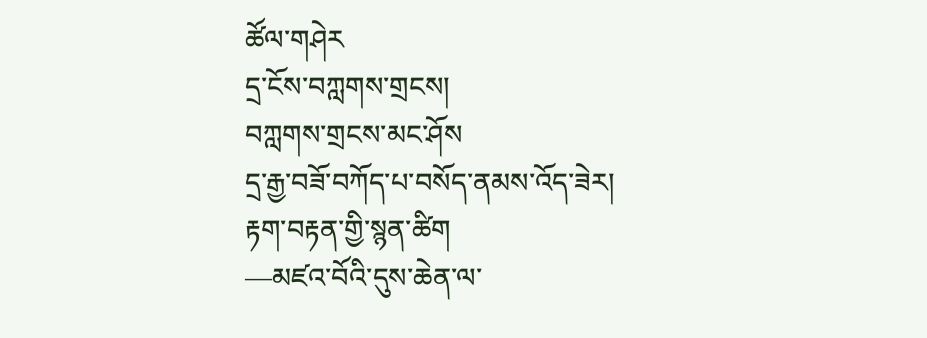ཚོལ་གཤེར
དྲ་ངོས་བཀླགས་གྲངས།
བཀླགས་གྲངས་མང་ཤོས
དྲ་རྒྱ་བཟོ་བཀོད་པ་བསོད་ནམས་འོད་ཟེར།
རྟག་བརྟན་གྱི་སྙན་ཚིག
—མཛའ་བོའི་དུས་ཆེན་ལ་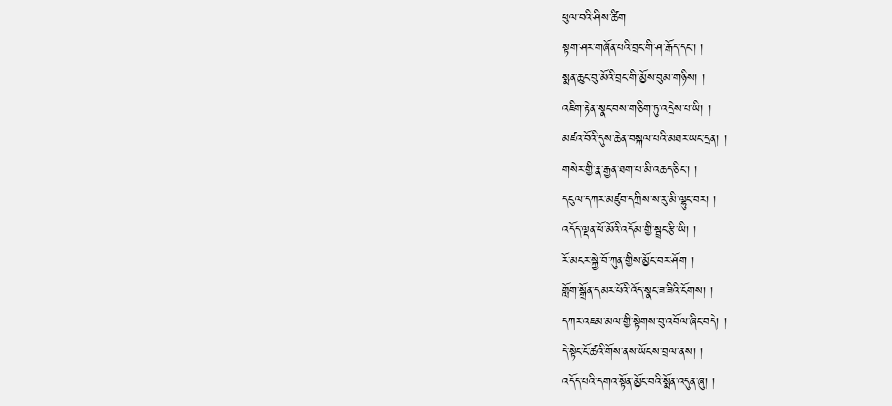ཕུལ་བའི་ཤིས་ཚིག
སྟག་ཤར་གཞོན་པའི་བྲང་གི་ཤ་རྒོད་དང་། །
སྨན་ཆུང་བུ་མོའི་བྲང་གི་མྱོས་བུམ་གཉིས། །
འཇིག་རྟེན་སྣང་བས་གཅིག་ཏུ་འདྲེས་པ་ཡི། །
མཛའ་བོའི་དུས་ཆེན་བསྐལ་པའི་མཐར་ཡང་དྲན། །
གསེར་གྱི་རྣ་རྒྱན་ཐག་པ་མི་འཆད་ཅིང་། །
དངུལ་དཀར་མཛུབ་དཀྲིས་ས་རུ་མི་ལྷུང་བར། །
འདོད་ལྡན་ཕོ་མོའི་འདོམ་གྱི་སྦྲང་རྩི་ཡི། །
རོ་མངར་སྐྱེ་བོ་ཀུན་གྱིས་མྱོང་བར་ཤོག །
གློག་སྒྲོན་དམར་པོའི་འོད་སྣང་ཟ་ཟིའི་ངོགས། །
དཀར་འཇམ་མལ་གྱི་སྟེགས་བུ་འབོལ་ཞིང་བདེ། །
དེ་སྟེང་ངོ་ཚའི་གོས་ནས་ཡོངས་བྲལ་ནས། །
འདོད་པའི་དགའ་སྟོན་མྱོང་བའི་སྨོན་འདུན་ཞུ། །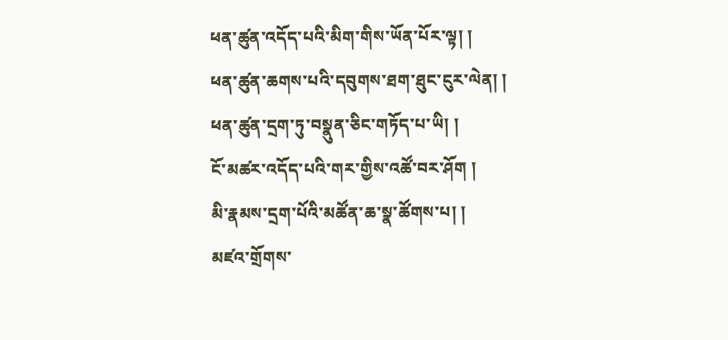ཕན་ཚུན་འདོད་པའི་མིག་གིས་ཡོན་པོར་ལྟ། །
ཕན་ཚུན་ཆགས་པའི་དབུགས་ཐག་ཐུང་ངུར་ལེན། །
ཕན་ཚུན་དྲག་ཏུ་བསྣུན་ཅིང་གཏོད་པ་ཡི། །
ངོ་མཚར་འདོད་པའི་གར་གྱིས་འཚོ་བར་ཤོག །
མི་རྣམས་དྲག་པོའི་མཚོན་ཆ་སྣ་ཚོགས་པ། །
མཛའ་གྲོགས་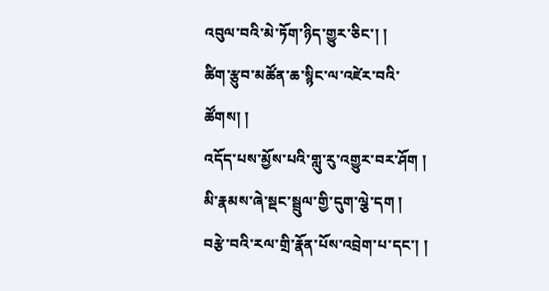འབུལ་བའི་མེ་ཏོག་ཉིད་གྱུར་ཅིང་། །
ཚིག་རྩུབ་མཚོན་ཆ་སྙིང་ལ་འཛེར་བའི་ཚོགས། །
འདོད་པས་མྱོས་པའི་གླུ་རུ་འགྱུར་བར་ཤོག །
མི་རྣམས་ཞེ་སྡང་སྦྲུལ་གྱི་དུག་ལྕེ་དག །
བརྩེ་བའི་རལ་གྲི་རྣོན་པོས་འབྲེག་པ་དང་། །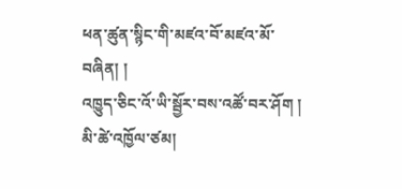ཕན་ཚུན་སྙིང་གི་མཛའ་བོ་མཛའ་མོ་བཞིན། །
འཁྱུད་ཅིང་འོ་ཡི་སྦྱོར་བས་འཚོ་བར་ཤོག །
མི་ཚེ་འཁྱོལ་ཙམ།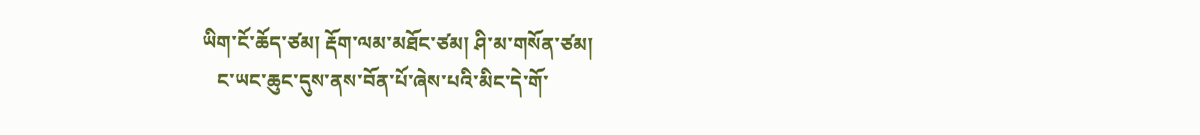ཡིག་ངོ་ཆོད་ཙམ། རྡོག་ལམ་མཐོང་ཙམ། ཤི་མ་གསོན་ཙམ།
   ང་ཡང་ཆུང་དུས་ནས་བོན་པོ་ཞེས་པའི་མིང་དེ་གོ་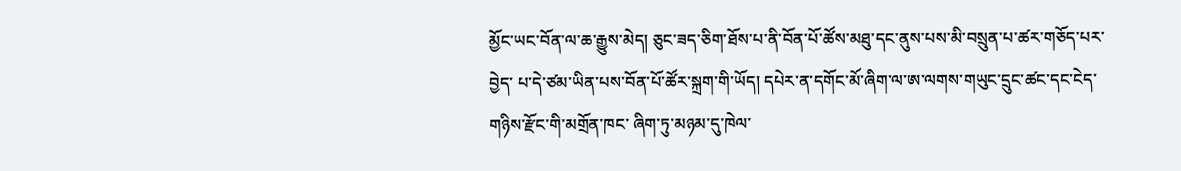མྱོང་ཡང་བོན་ལ་ཆ་རྒྱུས་མེད། ཅུང་ཟད་ཅིག་ཐོས་པ་ནི་བོན་པོ་ཚོས་མཐུ་དང་ནུས་པས་མི་བསྲུན་པ་ཚར་གཅོད་པར་བྱེད་ པ་དེ་ཙམ་ཡིན་པས་བོན་པོ་ཚོར་སྐྲག་གི་ཡོད། དཔེར་ན་དགོང་མོ་ཞིག་ལ་ཨ་ལགས་གཡུང་དྲུང་ཚང་དང་ངེད་གཉིས་རྫོང་གི་མགྲོན་ཁང་ ཞིག་ཏུ་མཉམ་དུ་ཁེལ་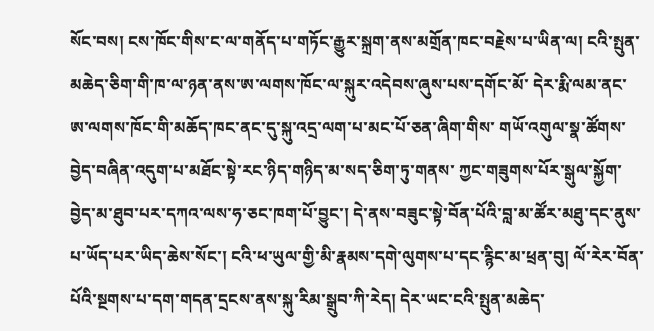སོང་བས། ངས་ཁོང་གིས་ང་ལ་གནོད་པ་གཏོང་རྒྱུར་སྐྲག་ནས་མགྲོན་ཁང་བརྗེས་པ་ཡིན་ལ། ངའི་སྤུན་མཆེད་ཅིག་གི་ཁ་ལ་ཉན་ནས་ཨ་ལགས་ཁོང་ལ་སྐུར་འདེབས་ཞུས་པས་དགོང་མོ་ དེར་རྨི་ལམ་ནང་ཨ་ལགས་ཁོང་གི་མཆོད་ཁང་ནང་དུ་སྐུ་འདྲ་ལག་པ་མང་པོ་ཅན་ཞིག་གིས་ གཡོ་འགུལ་སྣ་ཚོགས་བྱེད་བཞིན་འདུག་པ་མཐོང་སྟེ་རང་ཉིད་གཉིད་མ་སད་ཅིག་ཏུ་གནས་ ཀྱང་གཟུགས་པོར་སྒུལ་སྐྱོག་བྱེད་མ་ཐུབ་པར་དཀའ་ལས་ཧ་ཅང་ཁག་པོ་བྱུང་། དེ་ནས་བཟུང་སྟེ་བོན་པོའི་བླ་མ་ཚོར་མཐུ་དང་ནུས་པ་ཡོད་པར་ཡིད་ཆེས་སོང་། ངའི་ཕ་ཡུལ་གྱི་མི་རྣམས་དགེ་ལུགས་པ་དང་རྙིང་མ་ཕྲན་བུ། ལོ་རེར་བོན་པོའི་སྔགས་པ་དག་གདན་དྲངས་ནས་སྐུ་རིམ་སྒྲུབ་ཀི་རེད། དེར་ཡང་ངའི་སྤུན་མཆེད་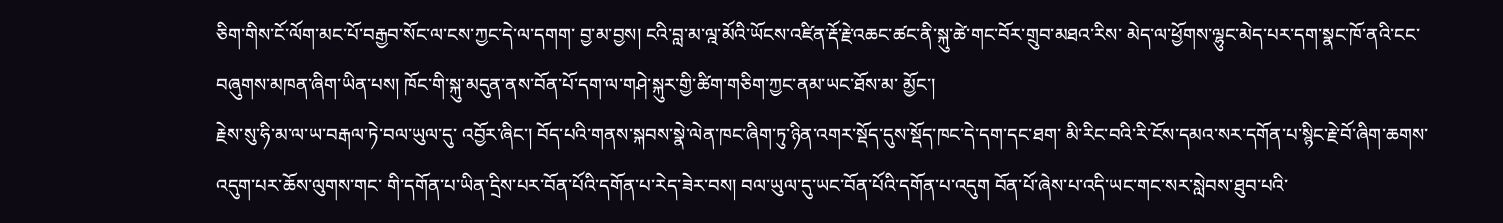ཅིག་གིས་ངོ་ལོག་མང་པོ་བརྒྱབ་སོང་ལ་ངས་ཀྱང་དེ་ལ་དགག་ བྱ་མ་བྱས། ངའི་བླ་མ་ལྰ་མོའི་ཡོངས་འཛིན་རྡོ་རྗེ་འཆང་ཚང་ནི་སྐུ་ཚེ་གང་བོར་གྲུབ་མཐའ་རིས་ མེད་ལ་ཕྱོགས་ལྷུང་མེད་པར་དག་སྣང་ཁོ་ནའི་ངང་བཞུགས་མཁན་ཞིག་ཡིན་པས། ཁོང་གི་སྐུ་མདུན་ནས་བོན་པོ་དག་ལ་གཤེ་སྐུར་གྱི་ཚིག་གཅིག་ཀྱང་ནམ་ཡང་ཐོས་མ་ མྱོང་།
རྗེས་སུ་ཧི་མ་ལ་ཡ་བརྒལ་ཏེ་བལ་ཡུལ་དུ་ འབྱོར་ཞིང་། བོད་པའི་གནས་སྐབས་སྣེ་ལེན་ཁང་ཞིག་ཏུ་ཉིན་འགར་སྡོད་དུས་སྡོད་ཁང་དེ་དག་དང་ཐག་ མི་རིང་བའི་རི་ངོས་དམའ་སར་དགོན་པ་སྙིང་རྗེ་བོ་ཞིག་ཆགས་འདུག་པར་ཆོས་ལུགས་གང་ གི་དགོན་པ་ཡིན་དྲིས་པར་བོན་པོའི་དགོན་པ་རེད་ཟེར་བས། བལ་ཡུལ་དུ་ཡང་བོན་པོའི་དགོན་པ་འདུག བོན་པོ་ཞེས་པ་འདི་ཡང་གང་སར་སླེབས་ཐུབ་པའི་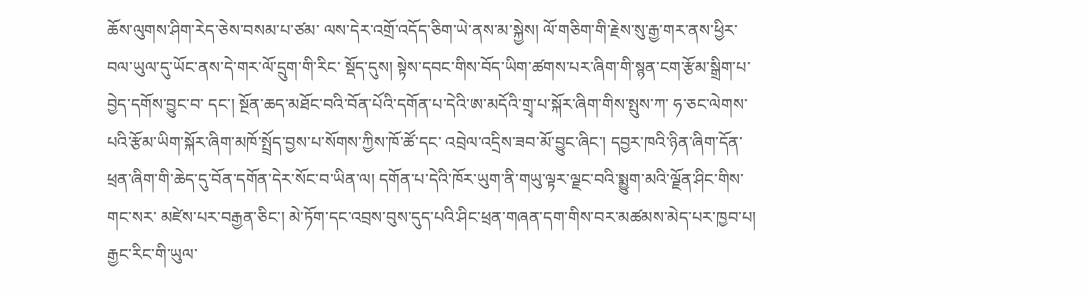ཆོས་ལུགས་ཤིག་རེད་ཅེས་བསམ་པ་ཙམ་ ལས་དེར་འགྲོ་འདོད་ཅིག་ཡེ་ནས་མ་སྐྱེས། ལོ་གཅིག་གི་རྗེས་སུ་རྒྱ་གར་ནས་ཕྱིར་བལ་ཡུལ་དུ་ཡོང་ནས་དེ་གར་ལོ་དྲུག་གི་རིང་ སྡོད་དུས། སྟེས་དབང་གིས་བོད་ཡིག་ཚགས་པར་ཞིག་གི་སྙན་ངག་རྩོམ་སྒྲིག་པ་བྱེད་དགོས་བྱུང་བ་ དང་། སྔོན་ཆད་མཐོང་བའི་བོན་པོའི་དགོན་པ་དེའི་ཨ་མདོའི་གྲྭ་པ་སྐོར་ཞིག་གིས་སྤུས་ཀ་ ཧ་ཅང་ལེགས་པའི་རྩོམ་ཡིག་སྐོར་ཞིག་མཁོ་སྤྲོད་བྱས་པ་སོགས་ཀྱིས་ཁོ་ཚོ་དང་ འབྲེལ་འདྲིས་ཟབ་མོ་བྱུང་ཞིང་། དབྱར་ཁའི་ཉིན་ཞིག་དོན་ཕྲན་ཞིག་གི་ཆེད་དུ་བོན་དགོན་དེར་སོང་བ་ཡིན་ལ། དགོན་པ་དེའི་ཁོར་ཡུག་ནི་གཡུ་ལྟར་ལྗང་བའི་སྨྱུག་མའི་ལྗོན་ཤིང་གིས་གང་སར་ མཛེས་པར་བརྒྱན་ཅིང་། མེ་ཏོག་དང་འབྲས་བུས་དུད་པའི་ཤིང་ཕྲན་གཞན་དག་གིས་བར་མཚམས་མེད་པར་ཁྱབ་པ། རྒྱང་རིང་གི་ཡུལ་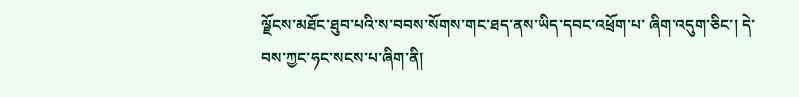ལྗོངས་མཐོང་ཐུབ་པའི་ས་བབས་སོགས་གང་ཐད་ནས་ཡིད་དབང་འཕྲོག་པ་ ཞིག་འདུག་ཅིང་། དེ་བས་ཀྱང་ཧང་སངས་པ་ཞིག་ནི།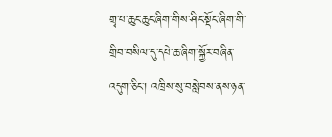གྲྭ་པ་ཆུང་ཆུང་ཞིག་གིས་ཤིང་སྡོང་ཞིག་གི་གྲིབ་བསིལ་དུ་དཔེ་ཆ་ཞིག་སྐྱོར་བཞིན་ འདུག་ཅིང་། འཁྲིས་སུ་བསླེབས་ནས་ཉན་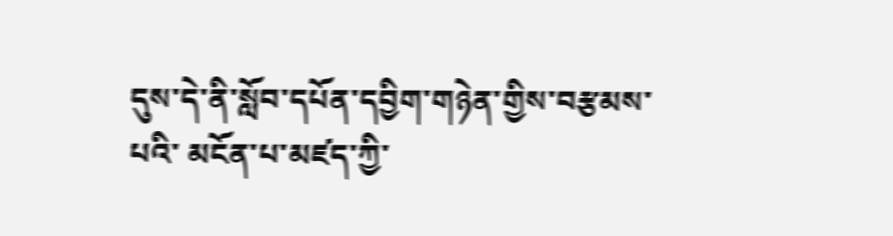དུས་དེ་ནི་སློབ་དཔོན་དབྱིག་གཉེན་གྱིས་བརྩམས་པའི་ མངོན་པ་མཛད་ཀྱི་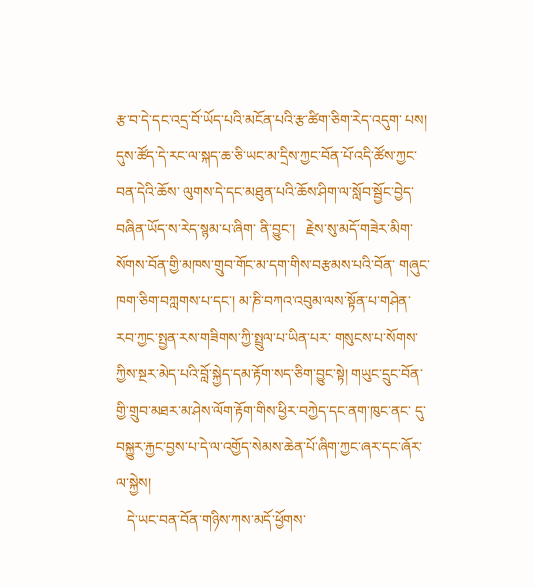རྩ་བ་དེ་དང་འདྲ་བོ་ཡོད་པའི་མངོན་པའི་རྩ་ཚིག་ཅིག་རེད་འདུག་ པས། དུས་ཚོད་དེ་རང་ལ་སྐད་ཆ་ཅི་ཡང་མ་དྲིས་ཀྱང་བོན་པོ་འདི་ཚོས་ཀྱང་བན་དེའི་ཆོས་ ལུགས་དེ་དང་མཐུན་པའི་ཆོས་ཤིག་ལ་སློབ་སྦྱོང་བྱེད་བཞིན་ཡོད་ས་རེད་སྙམ་པ་ཞིག་ ནི་བྱུང་།   རྗེས་སུ་མདོ་གཟེར་མིག་སོགས་བོན་གྱི་མཁས་གྲུབ་གོང་མ་དག་གིས་བརྩམས་པའི་བོན་ གཞུང་ཁག་ཅིག་བཀླགས་པ་དང་། མ་ཎི་བཀའ་འབུམ་ལས་སྟོན་པ་གཤེན་རབ་ཀྱང་སྤྱན་རས་གཟིགས་ཀྱི་སྤྲུལ་པ་ཡིན་པར་ གསུངས་པ་སོགས་ཀྱིས་སྔར་མེད་པའི་བློ་སྐྱེད་དམ་རྟོག་སད་ཅིག་བྱུང་སྟེ། གཡུང་དྲུང་བོན་གྱི་གྲུབ་མཐར་མ་ཤེས་ལོག་རྟོག་གིས་ཕྱིར་བཀྱེད་དང་ནག་ཁུང་ནང་ དུ་བསྐྱུར་རྐྱང་བྱས་པ་དེ་ལ་འགྱོད་སེམས་ཆེན་པོ་ཞིག་ཀྱང་ཞར་དང་ཞོར་ལ་སྐྱེས།
   དེ་ཡང་བན་བོན་གཉིས་ཀས་མདོ་ཕྱོགས་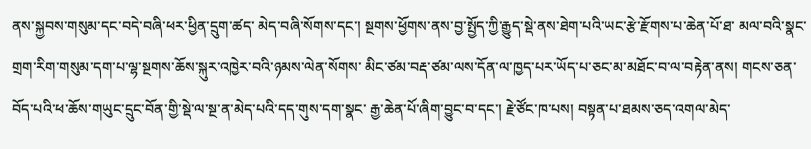ནས་སྐྱབས་གསུམ་དང་བདེ་བཞི་ཕར་ཕྱིན་དྲུག་ཚད་ མེད་བཞི་སོགས་དང་། སྔགས་ཕྱོགས་ནས་བྱ་སྤྱོད་ཀྱི་རྒྱུད་སྡེ་ནས་ཐེག་པའི་ཡང་རྩེ་རྫོགས་པ་ཆེན་པོ་ཐ་ མལ་བའི་སྣང་གྲག་རིག་གསུམ་དག་པ་ལྷ་སྔགས་ཆོས་སྐུར་འཁྱེར་བའི་ཉམས་ལེན་སོགས་ མིང་ཙམ་བརྡ་ཙམ་ལས་དོན་ལ་ཁྱད་པར་ཡོད་པ་ཅང་མ་མཐོང་བ་ལ་བརྟེན་ནས། གངས་ཅན་བོད་པའི་ཕ་ཆོས་གཡུང་དྲུང་བོན་གྱི་སྡེ་ལ་སྔ་ན་མེད་པའི་དད་གུས་དག་སྣང་ རྒྱ་ཆེན་པོ་ཞིག་བྱུང་བ་དང་། རྗེ་ཙོང་ཁ་པས། བསྟན་པ་ཐམས་ཅད་འགལ་མེད་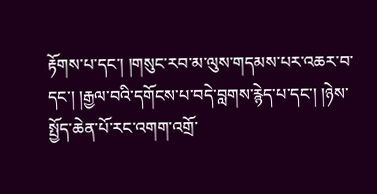རྟོགས་པ་དང་། །གསུང་རབ་མ་ལུས་གདམས་པར་འཆར་བ་དང་། །རྒྱལ་བའི་དགོངས་པ་བདེ་བླགས་རྙེད་པ་དང་། །ཉེས་སྤྱོད་ཆེན་པོ་རང་འགག་འགྲོ་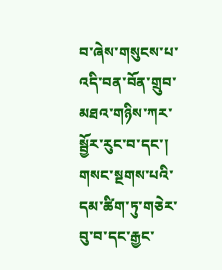བ་ཞེས་གསུངས་པ་འདི་བན་བོན་གྲུབ་མཐའ་གཉིས་ཀར་ སྦྱོར་རུང་བ་དང་། གསང་སྔགས་པའི་དམ་ཚིག་ཏུ་གཅེར་བུ་བ་དང་རྒྱང་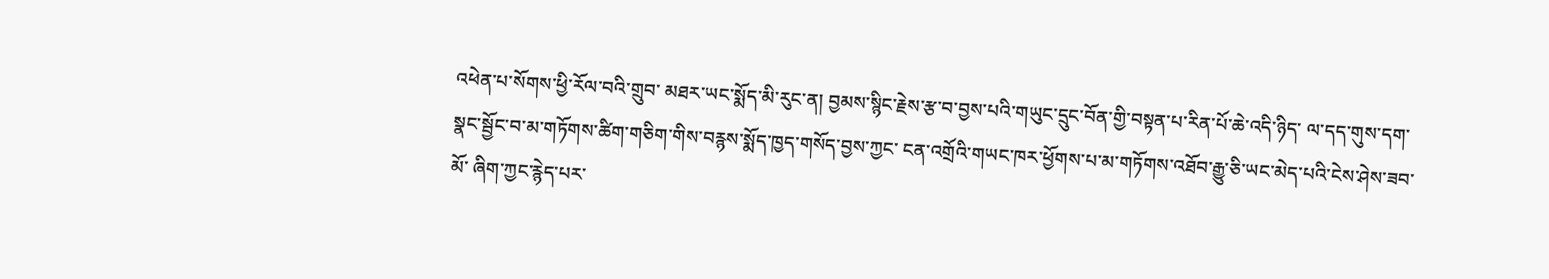འཕེན་པ་སོགས་ཕྱི་རོལ་བའི་གྲུབ་ མཐར་ཡང་སྨོད་མི་རུང་ན། བྱམས་སྙིང་རྗེས་རྩ་བ་བྱས་པའི་གཡུང་དྲུང་བོན་གྱི་བསྟན་པ་རིན་པོ་ཆེ་འདི་ཉིད་ ལ་དད་གུས་དག་སྣང་སྦྱོང་བ་མ་གཏོགས་ཚིག་གཅིག་གིས་བརྙས་སྨོད་ཁྱད་གསོད་བྱས་ཀྱང་ ངན་འགྲོའི་གཡང་ཁར་ཕྱོགས་པ་མ་གཏོགས་འཐོབ་རྒྱུ་ཅི་ཡང་མེད་པའི་ངེས་ཤེས་ཟབ་མོ་ ཞིག་ཀྱང་རྙེད་པར་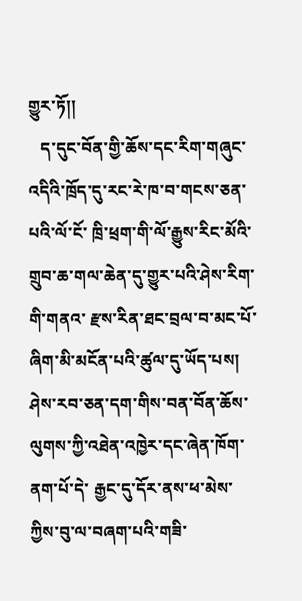གྱུར་ཏོ།།
   ད་དུང་བོན་གྱི་ཆོས་དང་རིག་གཞུང་འདིའི་ཁྲོད་དུ་རང་རེ་ཁ་བ་གངས་ཅན་པའི་ལོ་ངོ་ ཁྲི་ཕྲག་གི་ལོ་རྒྱུས་རིང་མོའི་གྲུབ་ཆ་གལ་ཆེན་དུ་གྱུར་པའི་ཤེས་རིག་གི་གནའ་ རྫས་རིན་ཐང་བྲལ་བ་མང་པོ་ཞིག་མི་མངོན་པའི་ཚུལ་དུ་ཡོད་པས། ཤེས་རབ་ཅན་དག་གིས་བན་བོན་ཆོས་ལུགས་ཀྱི་འཐེན་འཁྱེར་དང་ཞེན་ཁོག་ནག་པོ་དེ་ རྒྱང་དུ་དོར་ནས་ཕ་མེས་ཀྱིས་བུ་ལ་བཞག་པའི་གཟི་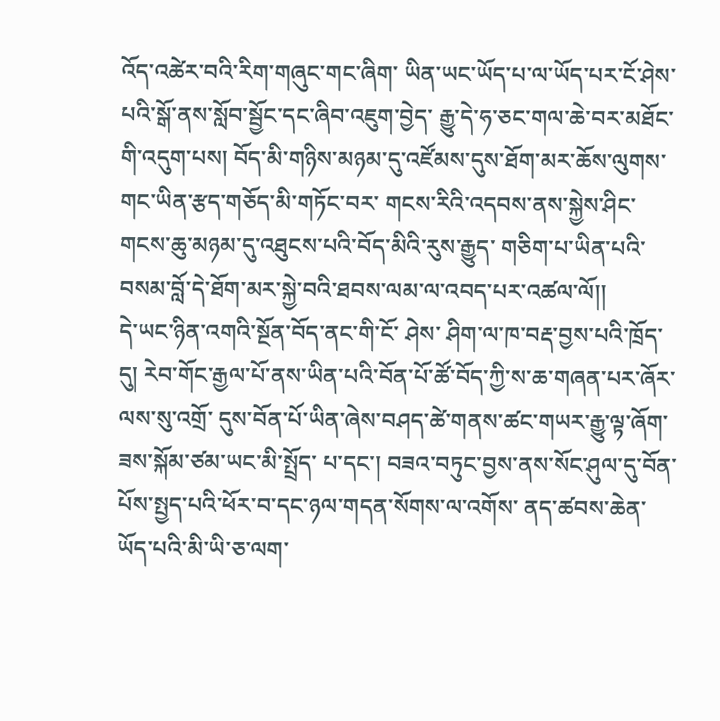འོད་འཚེར་བའི་རིག་གཞུང་གང་ཞིག་ ཡིན་ཡང་ཡོད་པ་ལ་ཡོད་པར་ངོ་ཤེས་པའི་སྒོ་ནས་སློབ་སྦྱོང་དང་ཞིབ་འཇུག་བྱེད་ རྒྱུ་དེ་ཧ་ཅང་གལ་ཆེ་བར་མཐོང་གི་འདུག་པས། བོད་མི་གཉིས་མཉམ་དུ་འཛོམས་དུས་ཐོག་མར་ཆོས་ལུགས་གང་ཡིན་རྩད་གཅོད་མི་གཏོང་བར་ གངས་རིའི་འདབས་ནས་སྐྱེས་ཤིང་གངས་ཆུ་མཉམ་དུ་འཐུངས་པའི་བོད་མིའི་རུས་རྒྱུད་ གཅིག་པ་ཡིན་པའི་བསམ་བློ་དེ་ཐོག་མར་སྐྱེ་བའི་ཐབས་ལམ་ལ་འབད་པར་འཚལ་ལོ།།
དེ་ཡང་ཉིན་འགའི་སྔོན་བོད་ནང་གི་ངོ་ ཤེས་ ཤིག་ལ་ཁ་བརྡ་བྱས་པའི་ཁྲོད་དུ། རེབ་གོང་རྒྱལ་པོ་ནས་ཡིན་པའི་བོན་པོ་ཚོ་བོད་ཀྱི་ས་ཆ་གཞན་པར་ཞོར་ལས་སུ་འགྲོ་ དུས་བོན་པོ་ཡིན་ཞེས་བཤད་ཚེ་གནས་ཚང་གཡར་རྒྱུ་ལྟ་ཞོག་ཟས་སྐོམ་ཙམ་ཡང་མི་སྤྲོད་ པ་དང་། བཟའ་བཏུང་བྱས་ནས་སོང་ཤུལ་དུ་བོན་པོས་སྤྱད་པའི་ཕོར་བ་དང་ཉལ་གདན་སོགས་ལ་འགོས་ ནད་ཚབས་ཆེན་ཡོད་པའི་མི་ཡི་ཅ་ལག་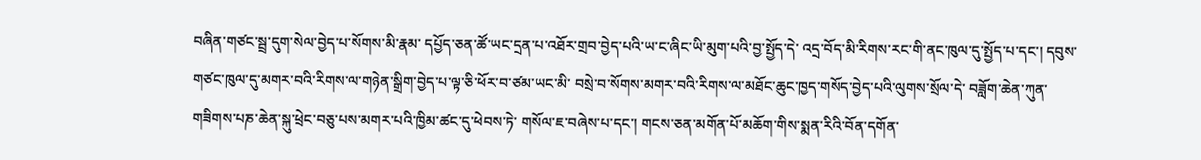བཞིན་གཙང་སྦྲ་དུག་སེལ་བྱེད་པ་སོགས་མི་རྣམ་ དཔྱོད་ཅན་ཚོ་ཡང་དྲན་པ་འཐོར་གྲབ་བྱེད་པའི་ཡ་ང་ཞིང་ཡི་མུག་པའི་བྱ་སྤྱོད་དེ་ འདྲ་བོད་མི་རིགས་རང་གི་ནང་ཁུལ་དུ་སྤྱོད་པ་དང་། དབུས་གཙང་ཁུལ་དུ་མགར་བའི་རིགས་ལ་གཉེན་སྒྲིག་བྱེད་པ་ལྟ་ཅི་ཕོར་བ་ཙམ་ཡང་མི་ བསྲེ་བ་སོགས་མགར་བའི་རིགས་ལ་མཐོང་ཆུང་ཁྱད་གསོད་བྱེད་པའི་ལུགས་སྲོལ་དེ་ བཟློག་ཆེན་ཀུན་གཟིགས་པཎ་ཆེན་སྐུ་ཕྲེང་བཅུ་པས་མགར་པའི་ཁྱིམ་ཚང་དུ་ཕེབས་ཏེ་ གསོལ་ཇ་བཞེས་པ་དང་། གངས་ཅན་མགོན་པོ་མཆོག་གིས་སྨན་རིའི་བོན་དགོན་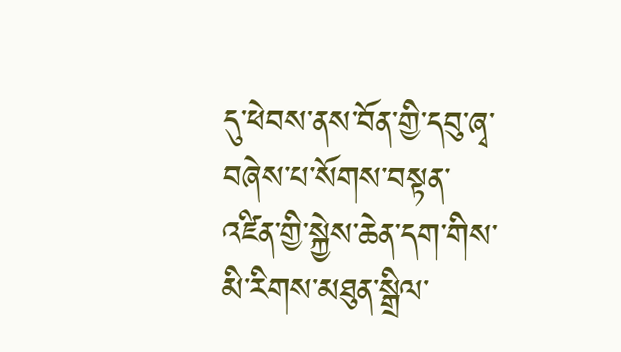དུ་ཕེབས་ནས་བོན་གྱི་དབུ་ཞྭ་ བཞེས་པ་སོགས་བསྟན་འཛིན་གྱི་སྐྱེས་ཆེན་དག་གིས་མི་རིགས་མཐུན་སྒྲིལ་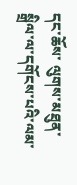དང་ཆོས་ ལུགས་མཐུན་སྒྲིལ་ལ་དགོངས་པའི་ལམ་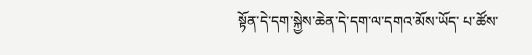སྟོན་དེ་དག་སྐྱེས་ཆེན་དེ་དག་ལ་དགའ་མོས་ཡོད་ པ་ཚོས་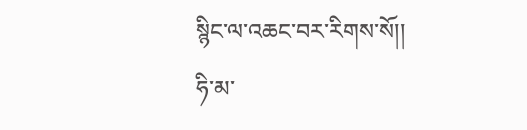སྙིང་ལ་འཆང་བར་རིགས་སོ།།
ཧི་མ་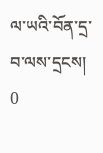ལ་ཡའི་བོན་དྲ་བ་ལས་དྲངས།
0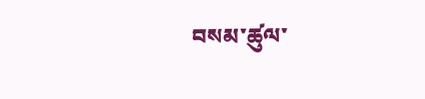བསམ་ཚུལ་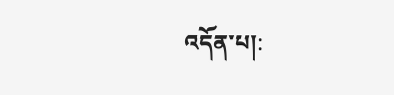འདོན་པ།: